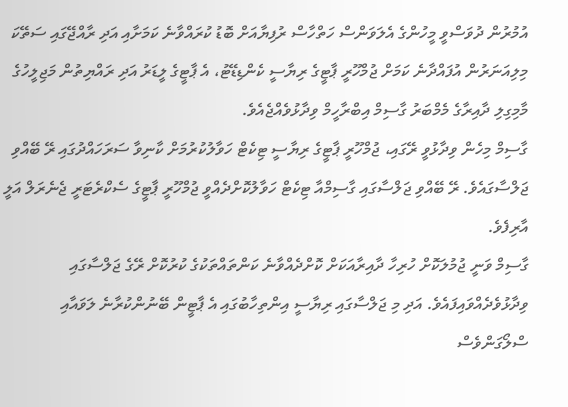އުމުރުން ދުވަސްވީ މީހުންގެ އެލަވަންސް ހަތްހާސް ރުފިޔާއަށް ބޮޑު ކުރައްވާނެ ކަމަށާއި އަދި ރާއްޖޭގައި ސަތޭކަ މިލިއަނަރުން އުފައްދާނެ ކަމަށް ޖުމްހޫރީ ޕާޓީގެ ރިޔާސީ ކެންޑިޑޭޓު، އެ ޕާޓީގެ ލީޑަރު އަދި ރައްޔިތުން މަޖިލީހުގެ މާމިގިލި ދާއިރާގެ މެމްބަރު ގާސިމް އިބްރާހީމް ވިދާޅުވެއްޖެއެވެ.
ގާސިމް މިހެން ވިދާޅުވީ ރޭގައި، ޖުމްހޫރީ ޕާޓީގެ ރިޔާސީ ޓިކެޓް ހަވާލުކުރުމަށް ކާނިވާ ސަރަހައްދުގައި ރޭ ބޭއްވި ޖަލްސާގައެވެ. ރޭ ބޭއްވި ޖަލްސާގައި ގާސިމްއާ ޓިކެޓް ހަވާލުކޮށްދެއްވީ ޖުމްހޫރީ ޕާޓީގެ ސެކްރެޓަރީ ޖެނެރަލް އަލީ އާރިފެވެ.
ގާސިމް ވަނީ ޖުމުލަކޮށް ހުރިހާ ދާއިރާއަކަށް ކޮށްދެއްވާނެ ކަންތައްތަކުގެ ކުރުކޮށް ރޭގެ ޖަލްސާގައި ވިދާޅުވެދެއްވައިފައެވެ. އަދި މި ޖަލްސާގައި ރިޔާސީ އިންތިހާބުގައި އެ ޕާޓީން ބޭނުންކުރާނެ ލަވައާއި ސްލޯގަންވެސް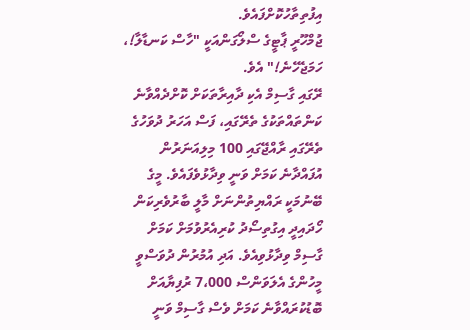އިފުތިތާހުކޮށްފައެވެ.
ޖުމްހޫރީ ޕާޓީގެ ސްލޯގަންއަކީ "ހާސް ކަނޑާލާ!، ހަމަޖެހޭނެ!" އެވެ.
ރޭގައި ގާސިމް އެކި ދާއިރާތަކަށް ކޮށްދެއްވާނެ ކަންތައްތަކުގެ ތެރޭގައި، ފަސް އަހަރު ދުވަހުގެ ތެރޭގައި ރާއްޖޭގައި 100 މިލިއަނަރުން އުފައްދާނެ ކަމަށް ވަނީ ވިދާޅުވެފައެވެ. މީގެ ބޭނުމަކީ ރައްޔިތުންނަށް މާލީ ބާރުވެރިކަން ހޯދައިދީ އިގުތިސޯދު ކުރިއެރުވުމަށް ކަމަށް ގާސިމް ވިދާޅުވިއެވެ. އަދި އުމުރުން ދުވަސްވީ މީހުންގެ އެލަވަންސް 7،000 ރުފިޔާއަށް ބޮޑުކުރައްވާނެ ކަމަށް ވެސް ގާސިމް ވަނީ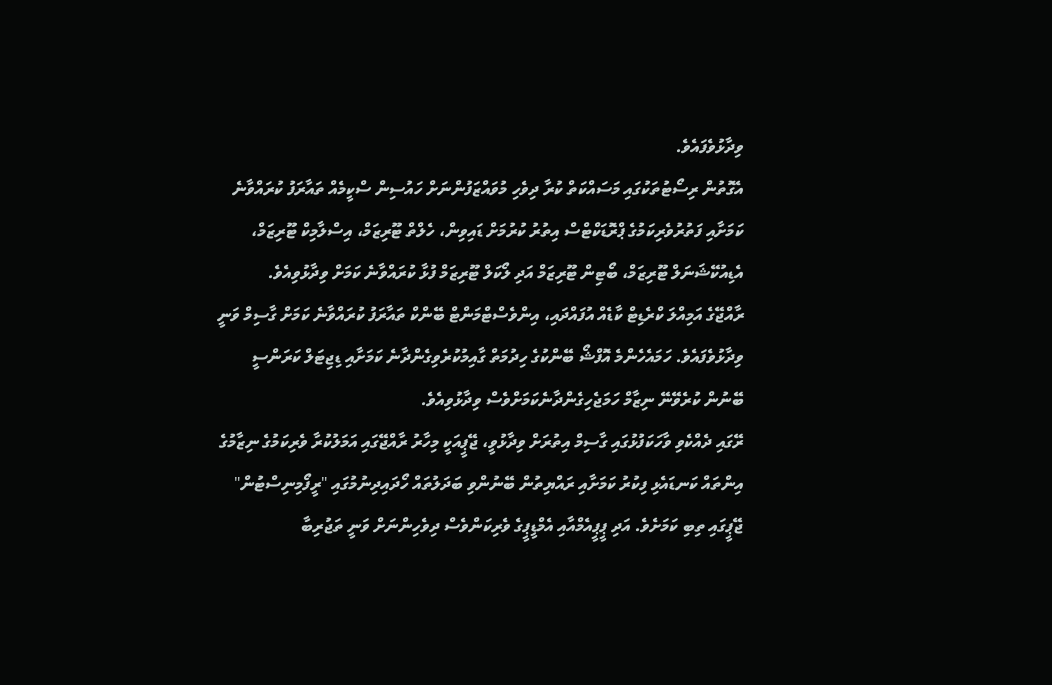ވިދާޅުވެފައެވެ.
އެގޮތުން ރިސޯޓުތަކުގައި މަސައްކަތް ކުރާ ދިވެހި މުވައްޒަފުންނަށް ހައުސިން ސްކީމެއް ތައާރަފު ކުރައްވާނެ ކަމަށާއި ފަތުރުވެރިކަމުގެ ޕްރޮޑަކްޓްސް އިތުރު ކުރުމަށް ޑައިވިން، ހެލްތް ޓޫރިޒަމް، އިސްލާމިކް ޓޫރިޒަމް، އެޑިއުކޭޝަނަލް ޓޫރިޒަމް، ބޯޓިން ޓޫރިޒަމް އަދި ލޯކަލް ޓޫރިޒަމް ފުޅާ ކުރައްވާނެ ކަމަށް ވިދާޅުވިއެވެ.
ރާއްޖޭގެ އަމިއްލަ ކްރެޑިޓް ކާޑެއް އުފައްދައި، އިންވެސްޓްމަންޓް ބޭންކް ތައާރަފު ކުރައްވާނެ ކަމަށް ގާސިމް ވަނީ ވިދާޅުވެފައެވެ. ހަމައެހެންމެ އޮފްޝޯ ބޭންކުގެ ހިދުމަތް ގާއިމުކުރެވިގެންދާނެ ކަމަށާއި ޑިޖިޓަލް ކަރަންސީ ބޭނުން ކުރެވޭނޭ ނިޒާމް ހަމަޖެހިގެންދާނެކަމަށްވެސް ވިދާޅުވިއެވެ.
ރޭގައި ދެއްކެވި ވާހަކަފުޅުގައި ގާސިމް އިތުރަށް ވިދާޅުވީ، ޖޭޕީއަކީ މިހާރު ރާއްޖޭގައި އަމަލުކުރާ ވެރިކަމުގެ ނިޒާމުގެ އިންތައް ކަނޑައެޅި ފިކުރު ކަމަށާއި ރައްޔިތުން ބޭނުންވި ބަދަލުތައް ހޯދައިދިނުމުގައި "ރީފޯމިނިސްޓުން" ޖޭޕީގައި ތިބި ކަމަށެވެ. އަދި ޕީޕީއެމްއާއި އެމްޑީޕީގެ ވެރިކަންވެސް ދިވެހިންނަށް ވަނީ ތަޖުރިބާ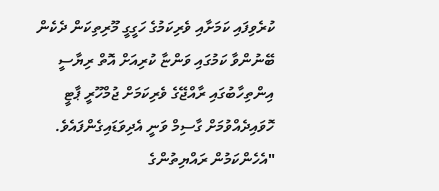ކުރެވިފައި ކަމަށާއި ވެރިކަމުގެ ހަގީގީ މޫރިތިކަން ދެކެން ބޭނުންވާ ކަމުގައި ވަންޏާ ކުރިއަށް އޮތް ރިޔާސީ އިންތިހާބުގައި ރާއްޖޭގެ ވެރިކަމަށް ޖުމްހޫރީ ޕާޓީ ހޮވައިދެއްވުމަށް ގާސިމް ވަނީ އެދިވަޑައިގެންފައެވެ.
"އެހެންކަމުން ރައްޔިތުންގެ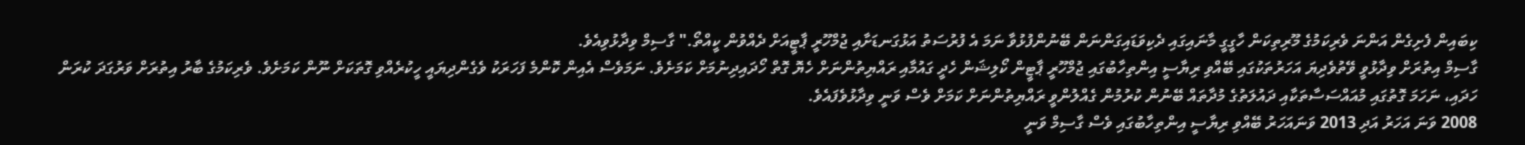ކިބައިން ފެށިގެން އަންނަ ވެރިކަމުގެ މޫރިތިކަން ހާގީގީ މާނައިގައި ދެކިވަޑައިގަންނަން ބޭނުންފުޅުވާ ނަމަ އެ ފުރުސަތު އަޅުގަނޑަށާއި ޖުމްހޫރީ ޕާޓީއަށް ދެއްވުން ކީއްތޯ." ގާސިމް ވިދާޅުވިއެވެ.
ގާސިމް އިތުރަށް ވިދާޅުވީ ވޭތުވެދިޔަ އަހަރުތަކުގައި ބޭއްވި ރިޔާސީ އިންތިހާބުގައި ޖުމްހޫރީ ޕާޓީން ކޯލިޝަން ހެދީ ގައުމާއި ރައްޔިތުންނަށް ހެޔޮ ގޮތް ހޯދައިދިނުމަށް ކަމަށެވެ. ނަމަވެސް އެއިން ކޮންމެ ފަހަރަކު ވެގެންދިޔައީ ހީކުރެއްވި ގޮތަކަށް ނޫން ކަމަށެވެ. ވެރިކަމުގެ ބާރު އިތުރަށް ވަރުގަދަ ކުރަން ހަދައި، ނަހަމަ ގޮތުގައި މުއައްސަސާތަކާއި ދައުލަތުގެ މުދާތައް ބޭނުން ކުރުމުން ގެއްލުންވީ ރައްޔިތުންނަށް ކަމަށް ވެސް ވަނީ ވިދާޅުވެފައެވެ.
2008 ވަނަ އަހަރު އަދި 2013 ވަނައަހަރު ބޭއްވި ރިޔާސީ އިންތިހާބުގައި ވެސް ގާސިމް ވަނީ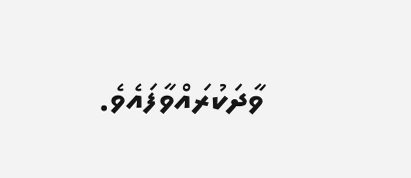ވާދަކުރައްވާފައެވެ.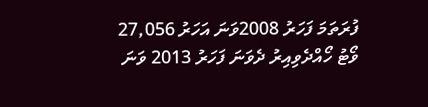ފުރަތަމަ ފަހަރު 2008ވަނަ އަހަރު 27,056 ވޯޓު ހޯއްދެވިއިރު ދެވަނަ ފަހަރު 2013 ވަނަ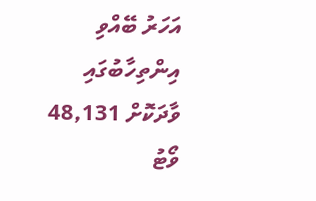އަހަރު ބޭއްވި އިންތިހާބުގައި ވާދަކޮށް 48,131 ވޯޓު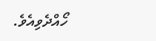ހޯއްދެވިއެވެ.